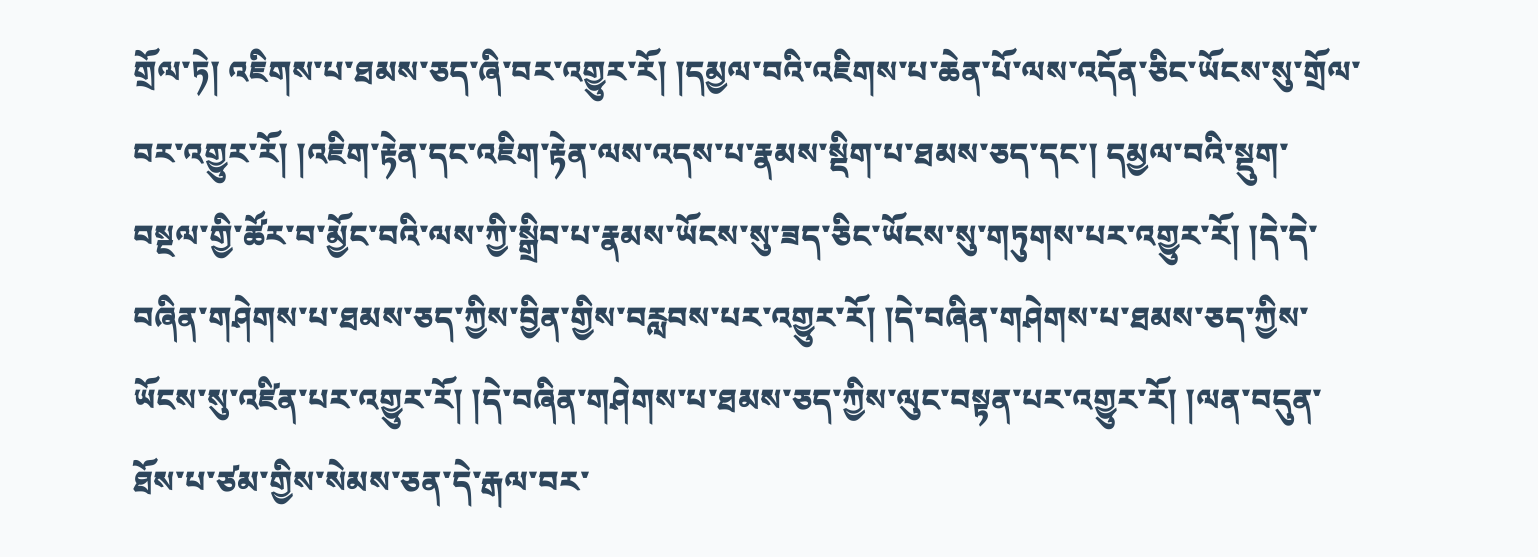གྲོལ་ཏེ། འཇིགས་པ་ཐམས་ཅད་ཞི་བར་འགྱུར་རོ། །དམྱལ་བའི་འཇིགས་པ་ཆེན་པོ་ལས་འདོན་ཅིང་ཡོངས་སུ་གྲོལ་བར་འགྱུར་རོ། །འཇིག་རྟེན་དང་འཇིག་རྟེན་ལས་འདས་པ་རྣམས་སྡིག་པ་ཐམས་ཅད་དང་། དམྱལ་བའི་སྡུག་བསྔལ་གྱི་ཚོར་བ་མྱོང་བའི་ལས་ཀྱི་སྒྲིབ་པ་རྣམས་ཡོངས་སུ་ཟད་ཅིང་ཡོངས་སུ་གཏུགས་པར་འགྱུར་རོ། །དེ་དེ་བཞིན་གཤེགས་པ་ཐམས་ཅད་ཀྱིས་བྱིན་གྱིས་བརླབས་པར་འགྱུར་རོ། །དེ་བཞིན་གཤེགས་པ་ཐམས་ཅད་ཀྱིས་ཡོངས་སུ་འཛིན་པར་འགྱུར་རོ། །དེ་བཞིན་གཤེགས་པ་ཐམས་ཅད་ཀྱིས་ལུང་བསྟན་པར་འགྱུར་རོ། །ལན་བདུན་ཐོས་པ་ཙམ་གྱིས་སེམས་ཅན་དེ་རྒལ་བར་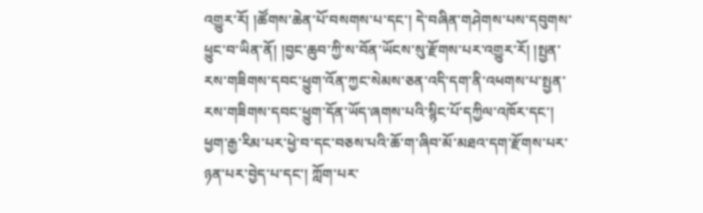འགྱུར་རོ། །ཚོགས་ཆེན་པོ་བསགས་པ་དང་། དེ་བཞིན་གཤེགས་པས་དབུགས་ཕྱུང་བ་ཡིན་ནོ། །བྱང་ཆུབ་ཀྱི་ས་བོན་ཡོངས་སུ་རྫོགས་པར་འགྱུར་རོ། །སྤྱན་རས་གཟིགས་དབང་ཕྱུག་འོན་ཀྱང་སེམས་ཅན་འདི་དག་ནི་འཕགས་པ་སྤྱན་རས་གཟིགས་དབང་ཕྱུག་དོན་ཡོད་ཞགས་པའི་སྙིང་པོ་དཀྱིལ་འཁོར་དང་། ཕྱག་རྒྱ་རིམ་པར་ཕྱེ་བ་དང་བཅས་པའི་ཆོ་ག་ཞིབ་མོ་མཐའ་དག་རྫོགས་པར་ཉན་པར་བྱེད་པ་དང་། ཀློག་པར་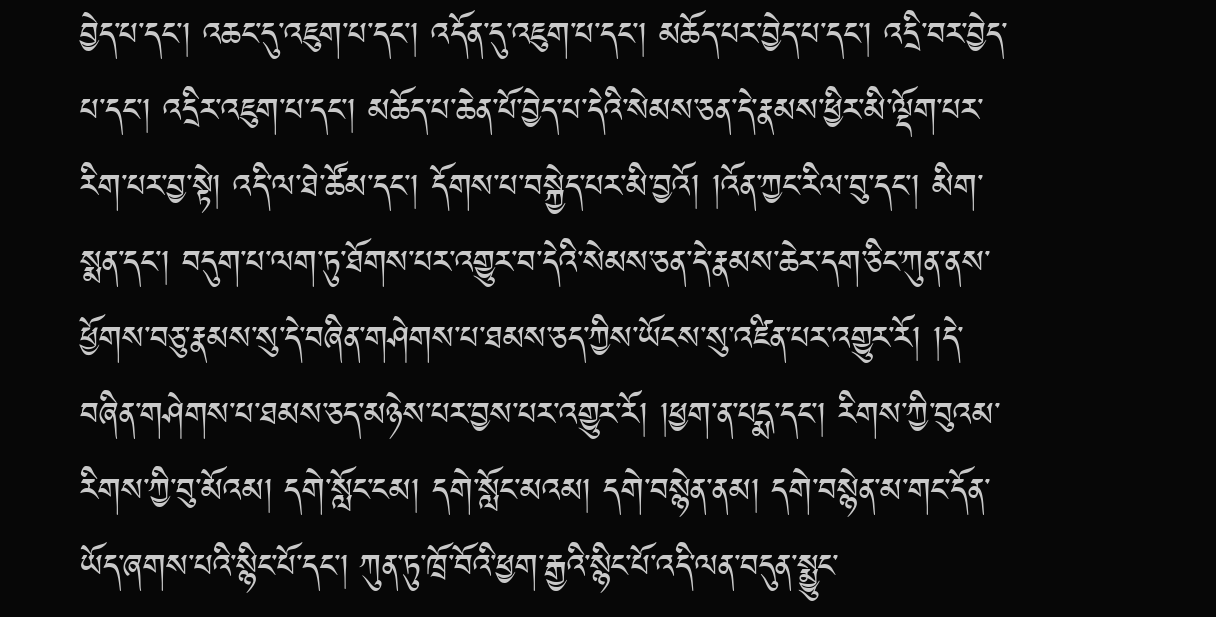བྱེད་པ་དང་། འཆང་དུ་འཇུག་པ་དང་། འདོན་དུ་འཇུག་པ་དང་། མཆོད་པར་བྱེད་པ་དང་། འདྲི་བར་བྱེད་པ་དང་། འདྲིར་འཇུག་པ་དང་། མཆོད་པ་ཆེན་པོ་བྱེད་པ་དེའི་སེམས་ཅན་དེ་རྣམས་ཕྱིར་མི་ལྡོག་པར་རིག་པར་བྱ་སྟེ། འདི་ལ་ཐེ་ཚོམ་དང་། དོགས་པ་བསྐྱེད་པར་མི་བྱའོ། །འོན་ཀྱང་རིལ་བུ་དང་། མིག་སྨན་དང་། བདུག་པ་ལག་ཏུ་ཐོགས་པར་འགྱུར་བ་དེའི་སེམས་ཅན་དེ་རྣམས་ཆེར་དག་ཅིང་ཀུན་ནས་ཕྱོགས་བཅུ་རྣམས་སུ་དེ་བཞིན་གཤེགས་པ་ཐམས་ཅད་ཀྱིས་ཡོངས་སུ་འཛིན་པར་འགྱུར་རོ། །དེ་བཞིན་གཤེགས་པ་ཐམས་ཅད་མཉེས་པར་བྱས་པར་འགྱུར་རོ། །ཕྱག་ན་པདྨ་དང་། རིགས་ཀྱི་བུའམ་རིགས་ཀྱི་བུ་མོའམ། དགེ་སློང་ངམ། དགེ་སློང་མའམ། དགེ་བསྙེན་ནམ། དགེ་བསྙེན་མ་གང་དོན་ཡོད་ཞགས་པའི་སྙིང་པོ་དང་། ཀུན་ཏུ་ཁྲོ་བོའི་ཕྱག་རྒྱའི་སྙིང་པོ་འདི་ལན་བདུན་སྨྱུང་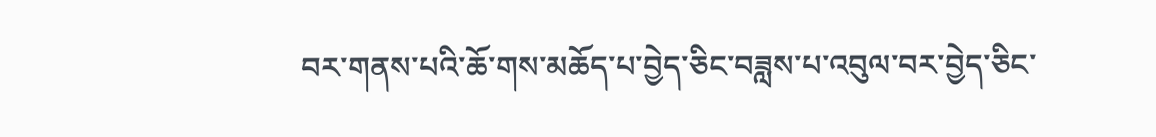བར་གནས་པའི་ཆོ་གས་མཆོད་པ་བྱེད་ཅིང་བཟླས་པ་འབུལ་བར་བྱེད་ཅིང་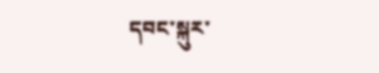དབང་སྐུར་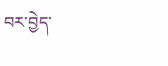བར་བྱེད་